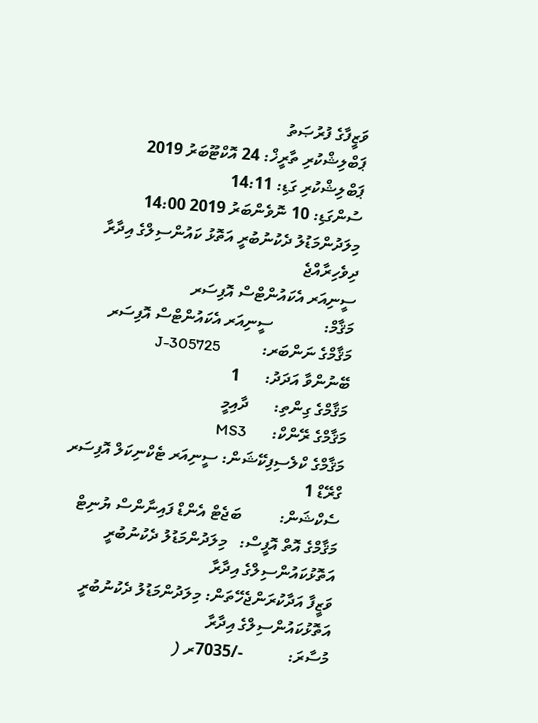ވަޒީފާގެ ފުރުޞަތު
ޕަބްލިޝްކުރި ތާރީޚް: 24 އޮކްޓޫބަރު 2019
ޕަބްލިޝްކުރި ގަޑި: 14:11
ސުންގަޑި: 10 ނޮވެންބަރު 2019 14:00
މިލަދުންމަޑުލު ދެކުނުބުރީ އަތޮޅު ކައުންސިލްގެ އިދާރާ
ދިވެހިރާއްޖެ
ސީނިއަރ އެކައުންޓްސް އޮފިސަރ
މަޤާމް:            ސީނިއަރ އެކައުންޓްސް އޮފިސަރ
މަޤާމްގެ ނަންބަރ:          J-305725
ބޭނުންވާ އަދަދު:      1
މަޤާމްގެ ގިންތި:      ދާއިމީ
މަޤާމްގެ ރޭންކް:      MS3
މަޤާމްގެ ކްލެސިފިކޭޝަން: ސީނިއަރ ޓެކްނިކަލް އޮފިސަރ ގްރޭޑް 1
ސެކްޝަން:         ބަޖެޓް އެންޑް ފައިނާންސް ޔުނިޓް
މަޤާމްގެ އޮތް އޮފީސް:   މިލަދުންމަޑުލު ދެކުނުބުރީ އަތޮޅުކައުންސިލްގެ އިދާރާ
ވަޒީފާ އަދާކުރަންޖެހޭތަން: މިލަދުންމަޑުލު ދެކުނުބުރީ އަތޮޅުކައުންސިލްގެ އިދާރާ
މުސާރަ:           -/7035ރ (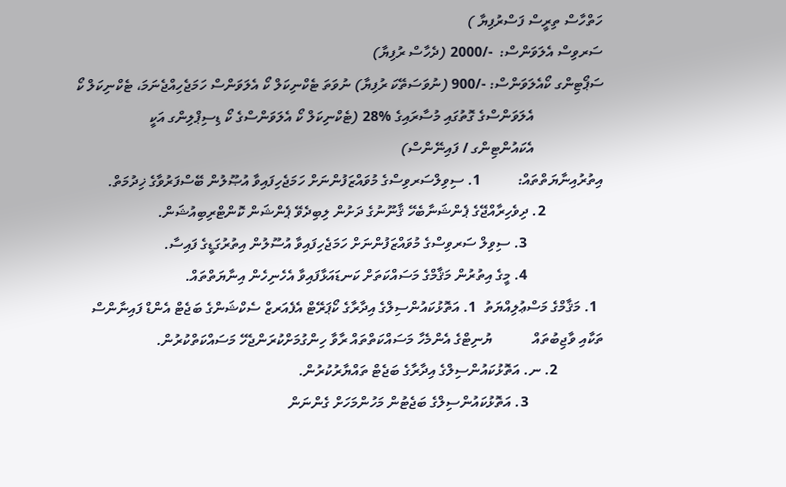ހަތްހާސް ތިރީސް ފަސްރުފިޔާ )
ސަރވިސް އެލަވަންސް:  -/2000 (ދެހާސް ރުފިޔާ)
ސަޕޯޓިންގ ކޯއެލަވަންސް: -/900 (ނުވަސަތޭކަ ރުފިޔާ) ނުވަތަ ޓެކްނިކަލް ކޯ އެލަވަންސް ހަމަޖެހިއްޖެނަމަ، ޓެކްނިކަލް ކޯ
                   އެލަވަންސްގެ ގޮތުގައި މުސާރައިގެ %28 (ޓެކްނިކަލް ކޯ އެލަވަންސްގެ ކޯ ޑިސިޕްލިންގ އަކީ
                   އެކައުންޓިންގ / ފައިނޭންސް)
އިތުރުއިނާޔަތްތައް:          1. ސިވިލްސަރވިސްގެ މުވައްޒަފުންނަށް ހަމަޖެހިފައިވާ އުޞޫލުން ބޭސްފަރުވާގެ ޚިދުމަތް.
                2. ދިވެހިރާއްޖޭގެ ޕެންޝަނާބެހޭ ޤާނޫނުގެ ދަށުން ލިބިދެވޭ ޕެންޝަން ކޮންޓްރިބިއުޝަން.
                     3. ސިވިލް ސަރވިސްގެ މުވައްޒަފުންނަށް ހަމަޖެހިފައިވާ އުސޫލުން އިތުރުގަޑީގެ ފައިސާ.
                     4. މީގެ އިތުރުން މަޤާމްގެ މަސައްކަތަށް ކަނޑައަޅާފައިވާ އެހެނިހެން އިނާޔަތްތައް.
  1. މަޤާމްގެ މަސްޢުލިއްޔަތު  1. އަތޮޅުކައުންސިލްގެ އިދާރާގެ ކޯޕަރޭޓް އެފެއަރޒް ސެކްޝަންގެ ބަޖެޓް އެންޑް ފައިނާންސް
ތަކާއި ވާޖިބުތައް           ޔުނިޓްގެ އެންމެހާ މަސައްކަތްތައް ރާވާ ހިންގުމަށްކުރަންޖެހޭ މަސައްކަތްކުރުން.
             2. ނ. އަތޮޅުކައުންސިލްގެ އިދާރާގެ ބަޖެޓް ތައްޔާރުކުރުން.
                     3. އަތޮޅުކައުންސިލްގެ ބަޖެޓުން މަހުންމަހަށް ގެންނަން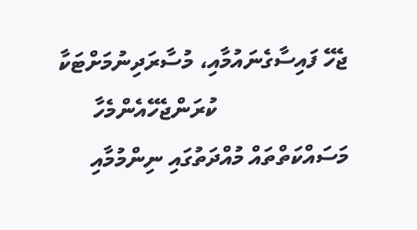ޖެހޭ ފައިސާގެނައުމާއި، މުސާރަދިނުމަށްޓަކާ
                       ކުރަންޖެހޭއެންމެހާ މަސައްކަތްތައް މުއްދަތުގައި ނިންމުމާއި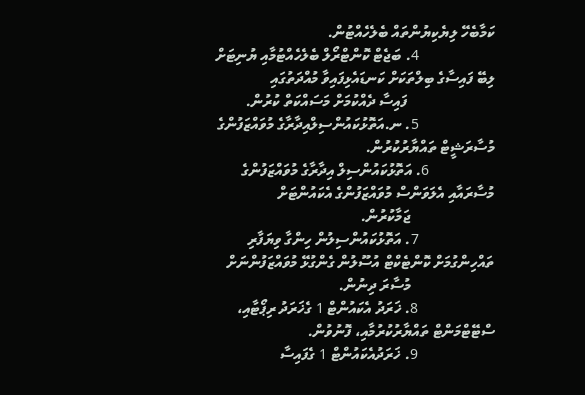ކަމާބެހޭ ލިޔެކިޔުންތައް ބެލެހެއްޓުން.
                     4. ބަޖެޓް ކޮންޓްރޯލް ބެލެހެއްޓުމާއި ޔުނިޓަށް ލިބޭ ފައިސާގެ ބިލްތަކަށް ކަނޑައެޅިފައިވާ މުއްދަތުގައި
                        ފައިސާ ދެއްކުމަށް މަސައްކަތް ކުރުން.
                     5. ނ.އަތޮޅުކައުންސިލްއިދާރާގެ މުވައްޒަފުންގެ މުސާރަޝީޓް ތައްޔާރުކުރުން.
                  6. އަތޮޅުކައުންސިލް އިދާރާގެ މުވައްޒަފުންގެ މުސާރައާއި އެލަވަންސް މުވައްޒަފުންގެ އެކައުންޓަށް
                       ޖަމާކުރުން.
                     7. އަތޮޅުކައުންސިލުން ހިންގާ ވިޔަފާރި ތައްހިންގުމަށް ކޮންޓެކްޓް އުސޫލުން ގެންގުޅޭ މުވައްޒަފުންނަށް
                       މުސާރަ ދިނުން.
                     8. ޚަރަދު އެކައުންޓް 1 ގެޚަރަދު ރިޕޯޓާއި، ސްޓޭޓްމަންޓް ތައްޔާރުކުރުމާއި، ފޮނުވުން.
                     9. ޚަރަދުއެކައުންޓް 1 ގެފައިސާ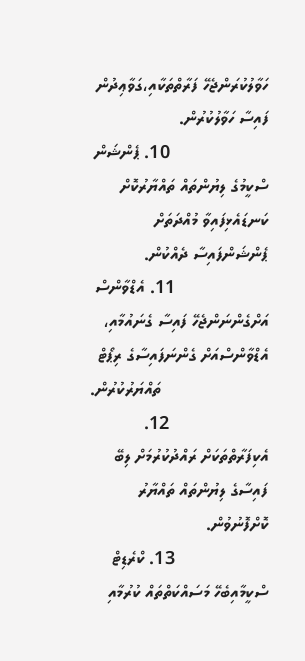ހަވާލުކުރަންޖެހޭ ފަރާތްތަކާއި،ގަވާޢިދުން ފައިސާ ހަވާލުކުރުން.
                     10. ޕެންޝަން ސްކީމުގެ ލިޔުންތައް ތައްޔާރުކޮށް ކަނޑައެޅިފައިވާ މުއްދަތަށް ޕެންޝަންފައިސާ ދެއްކުން.
                    11. އެޑްވާންސް އަށްގެންނަންޖެހޭ ފައިސާ ގެނައުމާއި، އެޑްވާންސްއަށް ގެންނަފައިސާގެ ރިޕޯޓް
                       ތައްޔަރުކުރުން.
                     12. އެކިފަރާތްތަކަށް ރައްދުކުރުމަށް ލިބޭ ފައިސާގެ ލިޔުންތައް ތައްޔާރު ކޮށްފޮނުވުން.
                    13. ކްރެޑިޓް ސްކީމާއިބެހޭ މަސައްކަތްތައް ކުރުމާއި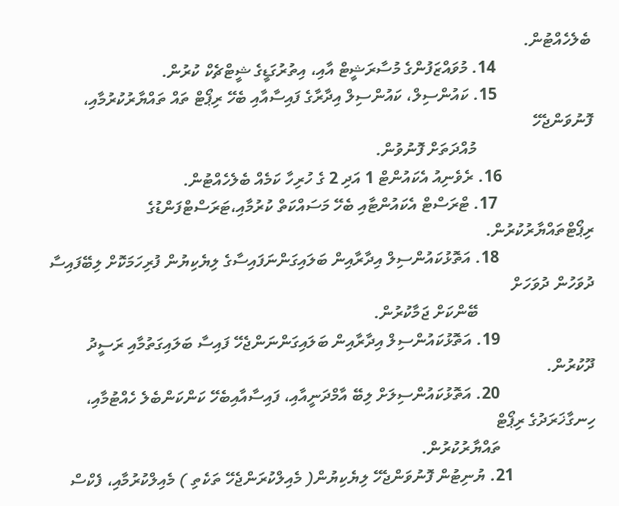ބެލެހެއްޓުން.
                       14. މުވައްޒަފުންގެ މުސާރަޝީޓް އާއި، އިތުރުގަޑީގެ ޝީޓްޗެކް ކުރުން.
                       15. ކައުންސިލް، ކައުންސިލް އިދާރާގެ ފައިސާއާއި ބެހޭ ރިޕޯޓް ތައް ތައްޔާރުކުރުމާއި، ފޮނުވަންޖެހޭ
                            މުއްދަތަށް ފޮނުވުން.
                      16. ރެވެނިއު އެކައުންޓް 1 އަދި 2 ގެ ހުރިހާ ކަމެއް ބެލެހެއްޓުން.
                       17. ޓްރަސްޓް އެކައުންޓާއި ބެހޭ މަސައްކަތް ކުރުމާއި،ޓަރަސްޓްފަންޑުގެ ރިޕޯޓްތައްޔާރުކުރުން.
                       18. އަތޮޅުކައުންސިލް އިދާރާއިން ބަލައިގަންނަފައިސާގެ ލިޔެކިޔުން ފުރިހަމަކޮށް ލިބޭފައިސާ ދުވަހުން ދުވަހަށް
                            ބޭންކަށް ޖަމާކުރުން.
                       19. އަތޮޅުކައުންސިލް އިދާރާއިން ބަލައިގަންނަންޖެހޭ ފައިސާ ބަލައިގަތުމާއި ރަސީދު ދޫކުރުން.
                       20. އަތޮޅުކައުންސިލަށް ލިބޭ އާމްދަނީއާއި، ފައިސާއާއިބެހޭ ކަންކަންބެލެ ހެއްޓުމާއި، ހިނގާޚަރަދުގެ ރިޕޯޓް
                       ތައްޔާރުކުރުން.
                    21. ޔުނިޓުން ފޮނުވަންޖެހޭ ލިޔެކިޔުން( މެއިލްކުރަންޖެހޭ ތަކެތި ) މެއިލްކުރުމާއި، ފެކްސް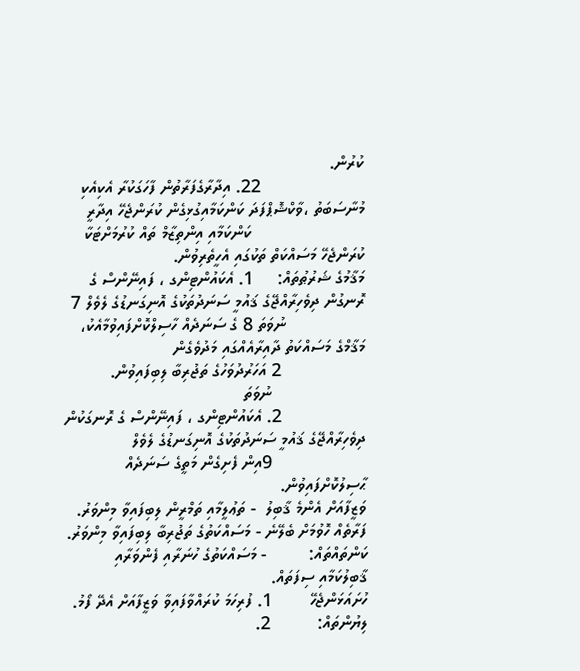ކުރުން.
                      22. އިދާރާގެފަރާތުން ފާހަގަކުރާ އެކިއެކި މުނާސަބަތު ،ވާކްޝޮޕްފަދަ ކަންކަމާއިގުޅިގެން ކުރަންޖެހޭ އިދާރީ
                        ކަންކަމާއި އިންތިޒާމް ތައް ކުރުމަށްޓަކާ ކުރަންޖެހޭ މަސައްކަތް ތަކުގައި އެހީތެރިވުން.
މަޤާމުގެ ޝަރުޠުތައް:     1. އެކައުންޓިންގ ، ފައިނޭންސް ގެ ރޮނގުން ދިވެހިރާއްޖޭގެ ޤައުމީ ސަނަދުތަކުގެ އޮނިގަނޑުގެ ލެވެލް 7
                 ނުވަތަ 8 ގެ ސަނަދެއް ހާސިލްކޮށްފައިވުމާއެކު، މަޤާމްގެ މަސައްކަތު ދާއިރާއެއްގައި މަދުވެގެން
                  2 އަހަރުދުވަހުގެ ތަޖުރިބާ ލިބިފައިވުން.
                    ނުވަތަ
                  2. އެކައުންޓިންގ ، ފައިނޭންސް ގެ ރޮނގަކުން ދިވެހިރާއްޖޭގެ ޤައުމީ ސަނަދުތަކުގެ އޮނިގަނޑުގެ ލެވެލް
                    9އިން ފެށިގެން މަތީގެ ސަނަދެއް ޙާސިލުކޮށްފައިވުން.
ވަޒީފާއަށް އެންމެ ޤާބިލު  - ތަޢުލީމާއި ތަމްރީން ލިބިފައިވާ މިންވަރު.
ފަރާތެއް ހޮވުމަށް ބެލޭނެ - މަސައްކަތުގެ ތަޖުރިބާ ލިބިފައިވާ މިންވަރު.
ކަންތައްތައް:         - މަސައްކަތުގެ ހުނަރާއި ފެންވަރާއި ޤާބިލުކަމާއި ސިފަތައް.
ހުށައަޅަންޖެހޭ        1. ފުރިހަމަ ކުރައްވާފައިވާ ވަޒީފާއަށް އެދޭ ފޯމު.
ލިޔުންތައް:          2.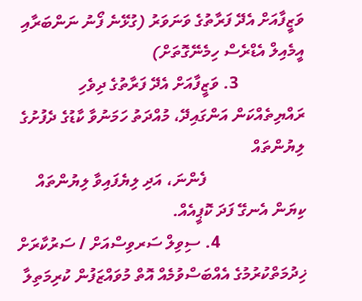ވަޒީފާއަށް އެދޭ ފަރާތުގެ ވަނަވަރު (ގުޅޭނެ ފޯނު ނަންބަރާއި އީމެއިލް އެޑްރެސް ހިމެނޭގޮތަށް)
                3. ވަޒީފާއަށް އެދޭ ފަރާތުގެ ދިވެހި ރައްޔިތެއްކަން އަންގައިދޭ، މުއްދަތު ހަމަނުވާ ކާޑުގެ ދެފުށުގެ ލިޔުންތައް
                        ފެންނަ، އަދި ލިޔެފައިވާ ލިޔުންތައް ކިޔަން އެނގޭ ފަދަ ކޮޕީއެއް.
                     4. ސިވިލް ސަރވިސްއަށް / ސަރުކާރަށް ޚިދުމަތްކުރުމުގެ އެއްބަސްވުމެއް އޮތް މުވައްޒަފުން ކުރިމަތިލާ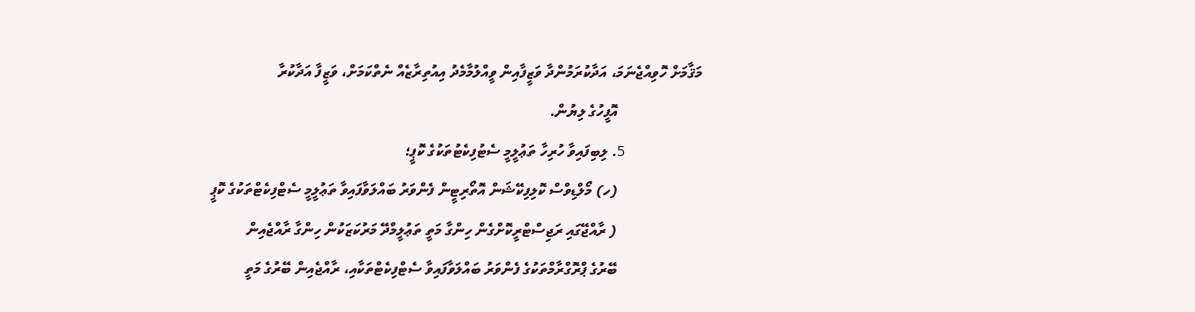މަޤާމަށް ހޮވިއްޖެނަމަ، އަދާކުރަމުންދާ ވަޒީފާއިން ވީއްލުމާމެދު އިއުތިރާޒެއް ނެތްކަމަށް، ވަޒީފާ އަދާކުރާ
                       އޮފީހުގެ ލިޔުން.
                     5. ލިބިފައިވާ ހުރިހާ ތަޢުލީމީ ސެޓުފިކެޓުތަކުގެ ކޮޕީ؛
                       (ހ) މޯލްޑިވްސް ކޮލިފިކޭޝަން އޮތޯރިޓީން ފެންވަރު ބައްލަވާފައިވާ ތަޢުލީމީ ސެޓްފިކެޓްތަކުގެ ކޮޕީ
                       ( ރާއްޖޭގައި ރަޖިސްޓްރީކޮށްގެން ހިންގާ މަތީ ތަޢުލީމްދޭ މަރުކަޒަކުން ހިންގާ ރާއްޖެއިން
                       ބޭރުގެ ޕްރޮގްރާމްތަކުގެ ފެންވަރު ބައްލަވާފައިވާ ސެޓްފިކެޓްތަކާއި، ރާއްޖެއިން ބޭރުގެ މަތީ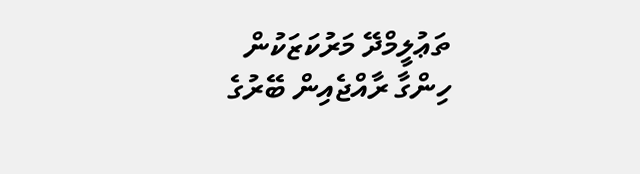ތަޢުލީމްދޭ މަރުކަޒަކުން ހިންގާ ރާއްޖެއިން ބޭރުގެ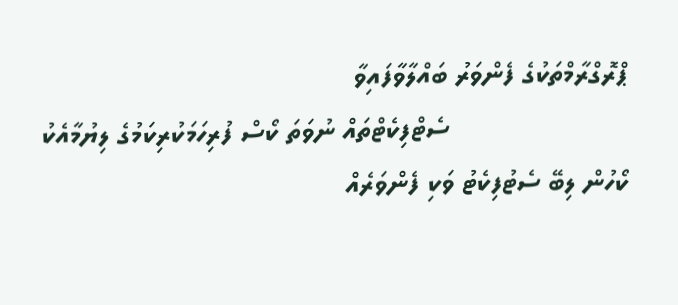ޕްރޮގްރާމްތަކުގެ ފެންވަރު ބައްލާވާފައިވާ
                       ސެޓްފިކެޓްތައް ނުވަތަ ކޯސް ފުރިހަމަކުރިކަމުގެ ލިޔުމާއެކު ކޯހުން ލިބޭ ސެޓުފިކެޓު ވަކި ފެންވަރެއް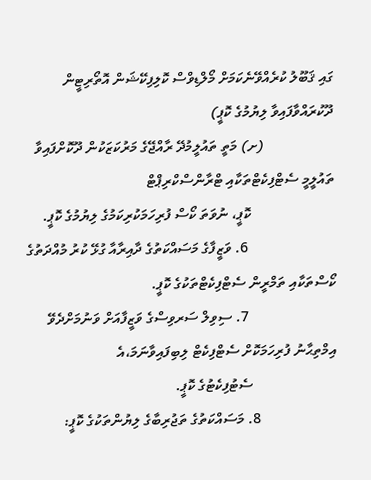ގައި ޤަބޫލު ކުރެއްވޭނެކަމަށް މޯލްޑިވްސް ކޮލިފިކޭޝަން އޮތޯރިޓީން ދޫކުރައްވާފައިވާ ލިޔުމުގެ ކޮޕީ)
                   (ށ) މަތީ ތައުލީމުދޭ ރާއްޖޭގެ މަރުކަޒަކުން ދޫކޮށްފައިވާ ތައުލީމީ ސެޓްފިކެޓްތަކާއި ޓްރާންސްކްރިޕްޓް
                       ކޮޕީ، ނުވަތަ ކޯސް ފުރިހަމަކުރިކަމުގެ ލިޔުމުގެ ކޮޕީ.
                        6. ވަޒީފާގެ މަސައްކަތުގެ ދާއިރާއާ ގުޅޭ ކުރު މުއްދަތުގެ ކޯސްތަކާއި ތަމްރީން ސެޓްފިކެޓްތަކުގެ ކޮޕީ.
                        7. ސިވިލް ސަރވިސްގެ ވަޒީފާއަށް ވަނުމަށްދެވޭ އިމްތިޙާނު ފުރިހަމަކޮށް ސެޓްފިކެޓް ލިބިފައިވާނަމަ،އެ
                       ސެޓުފިކެޓުގެ ކޮޕީ.
                     8. މަސައްކަތުގެ ތަޖުރިބާގެ ލިޔުންތަކުގެ ކޮޕީ: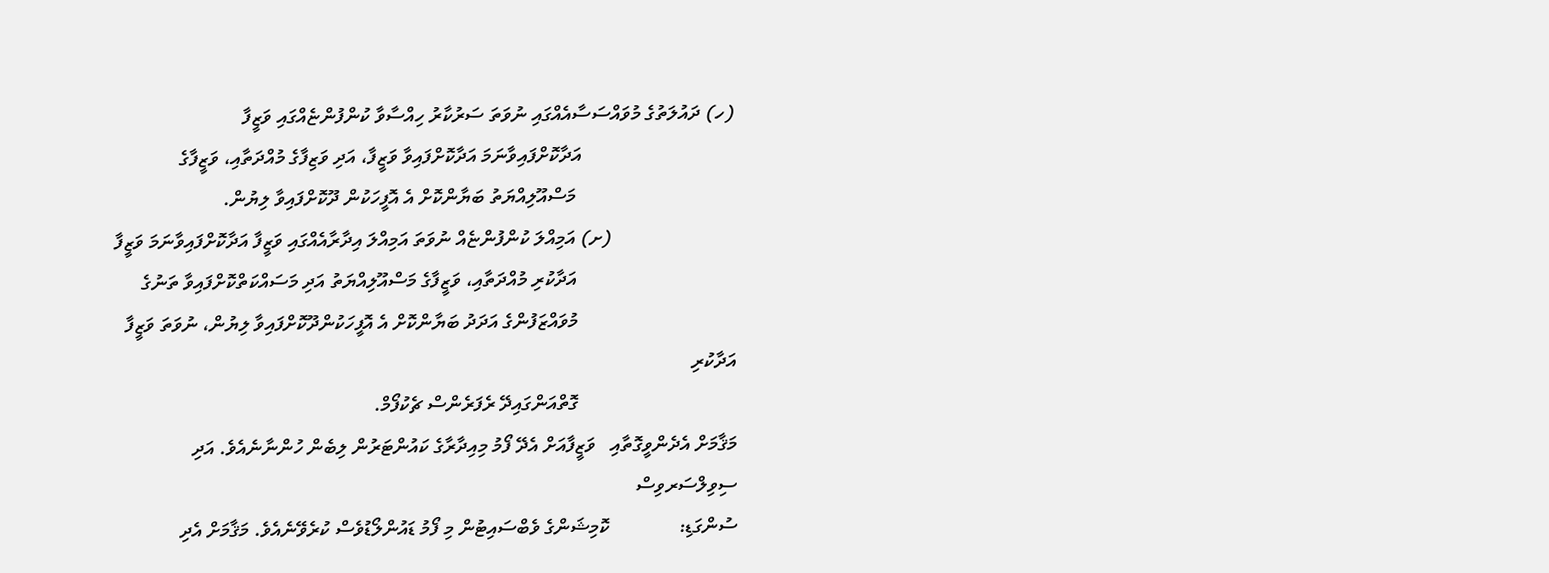(ހ) ދައުލަތުގެ މުވައްސަސާއެއްގައި ނުވަތަ ސަރުކާރު ހިއްސާވާ ކުންފުންޏެއްގައި ވަޒީފާ
                               އަދާކޮށްފައިވާނަމަ އަދާކޮށްފައިވާ ވަޒީފާ، އަދި ވަޒިފާގެ މުއްދަތާއި، ވަޒީފާގެ
                                މަސްއޫލިއްޔަތު ބަޔާންކޮށް އެ އޮފީހަކުން ދޫކޮށްފައިވާ ލިޔުން.
                         (ށ) އަމިއްލަ ކުންފުންޏެއް ނުވަތަ އަމިއްލަ އިދާރާއެއްގައި ވަޒީފާ އަދާކޮށްފައިވާނަމަ ވަޒީފާ
                                އަދާކުރި މުއްދަތާއި، ވަޒީފާގެ މަސްއޫލިއްޔަތު އަދި މަސައްކަތްކޮށްފައިވާ ތަނުގެ
                                މުވައްޒަފުންގެ އަދަދު ބަޔާންކޮށް އެ އޮފީހަކުންދޫކޮށްފައިވާ ލިޔުން، ނުވަތަ ވަޒީފާ އަދާކުރި
                                ގޮތްއަންގައިދޭ ރެފަރެންސް ޗެކުފޯމް.
މަޤާމަށް އެދެންވީގޮތާއި   ވަޒީފާއަށް އެދޭ ފޯމު މިއިދާރާގެ ކައުންޓަރުން ލިބެން ހުންނާނެއެވެ. އަދި ސިވިލްސަރވިސް
ސުންގަޑި:              ކޮމިޝަންގެ ވެބްސައިޓުން މި ފޯމު ޑައުންލޯޑުވެސް ކުރެވޭނެއެވެ. މަޤާމަށް އެދި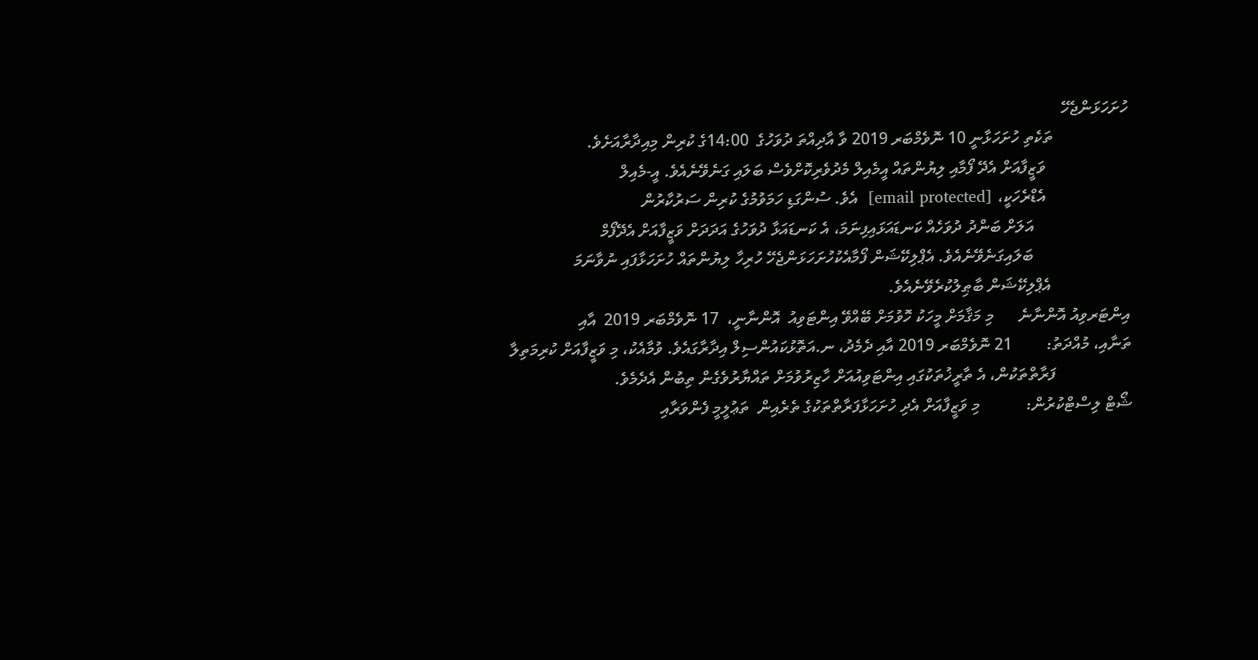ހުށަހަޅަންޖެހޭ
                  ތަކެތި ހުށަހަޅާނީ 10 ނޮވެމްބަރ 2019 ވާ އާދިއްތަ ދުވަހުގެ  14:00ގެ ކުރިން މިއިދާރާއަށެވެ.
                    ވަޒީފާއަށް އެދޭ ފޯމާއި ލިޔުންތައް އީމެއިލް މެދުވެރިކޮށްވެސް ބަލައި ގަނެވޭނެއެވެ. އީ-މެއިލް
                    އެޑްރެހަކީ، [email protected]  އެވެ. ސުންގަޑި ހަމަވުމުގެ ކުރިން ސަރުކާރުން
                       އަލަށް ބަންދު ދުވަހެއް ކަނޑައަޅައިފިނަމަ، އެ ކަނޑައަޅާ ދުވަހުގެ އަދަދަށް ވަޒީފާއަށް އެދޭފޯމް
                       ބަލައިގަނެވޭނެއެވެ. އެޕްލިކޭޝަން ފޯމާއެކުހުށަހަޅަންޖެހޭ ހުރިހާ ލިޔުންތައް ހުށަހަޅާފައި ނުވާނަމަ
                   އެޕްލިކޭޝަން ބާޠިލުކުރެވޭނެއެވެ.
އިންޓަރވިއު އޮންނާނެ      މި މަޤާމަށް މީހަކު ހޮވުމަށް ބޭއްވޭ އިންޓަވިއު  އޮންނާނީ،  17 ނޮވެމްބަރ 2019  އާއި
ތަނާއި، މުއްދަތު:        21 ނޮވެމްބަރ 2019 އާއި ދެމެދު، ނ.އަތޮޅުކައުންސިލް އިދާރާގައެވެ. ވުމާއެކު، މި ވަޒީފާއަށް ކުރިމަތިލާ
                  ފަރާތްތަކުން، އެ ތާރީޚުތަކުގައި އިންޓަވިއުއަށް ހާޒިރުވުމަށް ތައްޔާރުވެގެން ތިބުން އެދެމެވެ.
ޝޯޓް ލިސްޓްކުރުން:           މި ވަޒީފާއަށް އެދި ހުށަހަޅާފަރާތްތަކުގެ ތެރެއިން  ތަޢުލީމީ ފެންވަރާއި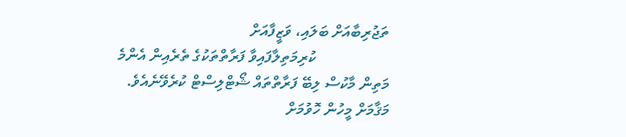ތަޖުރިބާއަށް ބަލައި، ވަޒީފާއަށް
                   ކުރިމަތިލާފައިވާ ފަރާތްތަކުގެ ތެރެއިން އެންމެ މަތިން މާކުސް ލިބޭ ފަރާތްތައް ޝޯޓްލިސްޓް ކުރެވޭނެއެވެ.
މަޤާމަށް މީހުން ހޮވުމަށް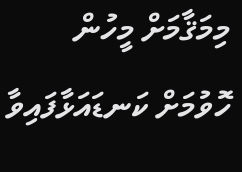މިމަޤާމަށް މީހުން ހޮވުމަށް ކަނޑައަޅާފައިވާ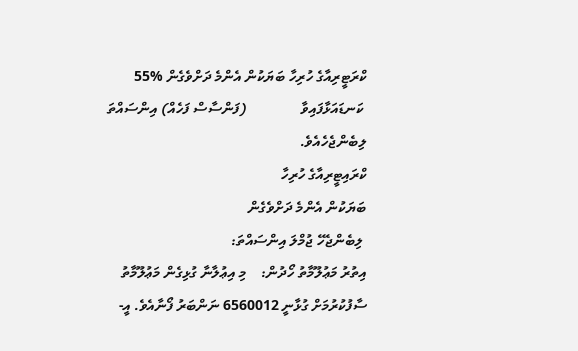ކްރަޓީރިއާގެ ހުރިހާ ބަޔަކުން އެންމެ ދަށްވެގެން %55
 ކަނޑައަޅާފައިވާ               (ފަންސާސް ފަހެއް) އިންސައްތަ ލިބެންޖެހެއެވެ.
ކްރައިޓީރިއާގެ ހުރިހާ
ބަޔަކުން އެންމެ ދަށްވެގެން
 ލިބެންޖެހޭ ޖުމްލަ އިންސައްތަ:
އިތުރު މަޢުލޫމާތު ހޯދުން:    މި އިޢުލާނާ ގުޅިގެން މަޢުލޫމާތު ސާފުކުރުމަށް ގުޅާނީ 6560012 ނަންބަރު ފޯނާއެވެ. އީ-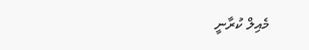މެއިލް ކުރާނީ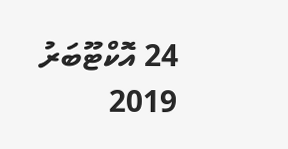24 އޮކްޓޫބަރު 2019